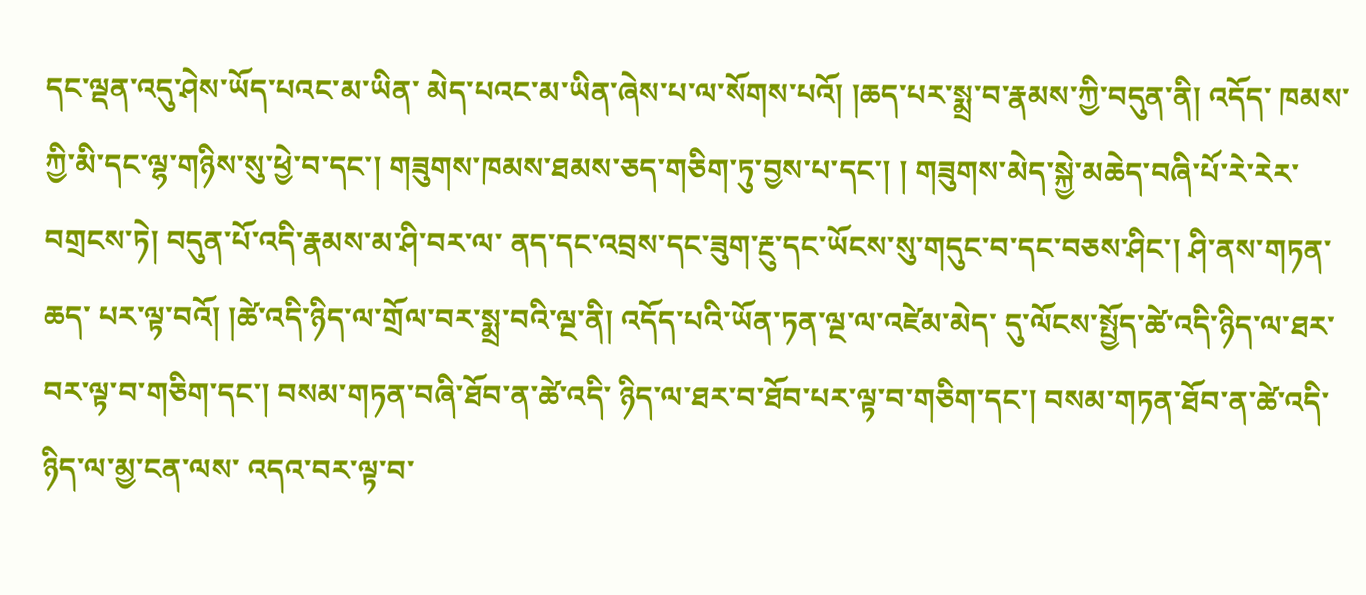དང་ལྡན་འདུ་ཤེས་ཡོད་པའང་མ་ཡིན་ མེད་པའང་མ་ཡིན་ཞེས་པ་ལ་སོགས་པའོ། །ཆད་པར་སྨྲ་བ་རྣམས་ཀྱི་བདུན་ནི། འདོད་ ཁམས་ཀྱི་མི་དང་ལྷ་གཉིས་སུ་ཕྱེ་བ་དང་། གཟུགས་ཁམས་ཐམས་ཅད་གཅིག་ཏུ་བྱས་པ་དང་། ། གཟུགས་མེད་སྐྱེ་མཆེད་བཞི་པོ་རེ་རེར་བགྲངས་ཏེ། བདུན་པོ་འདི་རྣམས་མ་ཤི་བར་ལ་ ནད་དང་འབྲས་དང་ཟུག་རྔུ་དང་ཡོངས་སུ་གདུང་བ་དང་བཅས་ཤིང་། ཤི་ནས་གཏན་ཆད་ པར་ལྟ་བའོ། །ཚེ་འདི་ཉིད་ལ་གྲོལ་བར་སྨྲ་བའི་ལྔ་ནི། འདོད་པའི་ཡོན་ཏན་ལྔ་ལ་འཛེམ་མེད་ དུ་ལོངས་སྤྱོད་ཚེ་འདི་ཉིད་ལ་ཐར་བར་ལྟ་བ་གཅིག་དང་། བསམ་གཏན་བཞི་ཐོབ་ན་ཚེ་འདི་ ཉིད་ལ་ཐར་བ་ཐོབ་པར་ལྟ་བ་གཅིག་དང་། བསམ་གཏན་ཐོབ་ན་ཚེ་འདི་ཉིད་ལ་མྱ་ངན་ལས་ འདའ་བར་ལྟ་བ་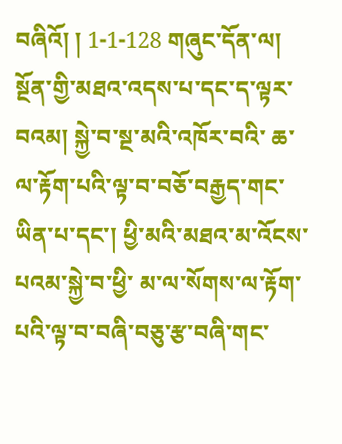བཞིའོ། ། 1-1-128 གཞུང་དོན་ལ། སྔོན་གྱི་མཐའ་འདས་པ་དང་ད་ལྟར་བའམ། སྐྱེ་བ་སྔ་མའི་འཁོར་བའི་ ཆ་ལ་རྟོག་པའི་ལྟ་བ་བཅོ་བརྒྱད་གང་ཡིན་པ་དང་། ཕྱི་མའི་མཐའ་མ་འོངས་པའམ་སྐྱེ་བ་ཕྱི་ མ་ལ་སོགས་ལ་རྟོག་པའི་ལྟ་བ་བཞི་བཅུ་རྩ་བཞི་གང་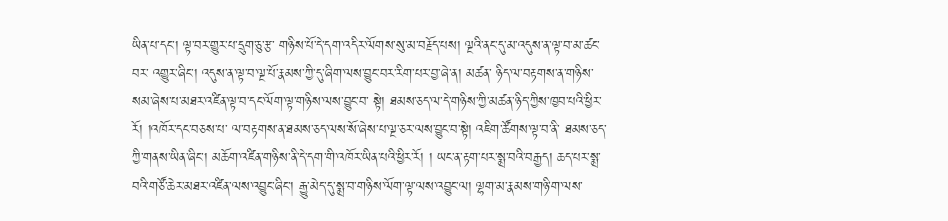ཡིན་པ་དང་། ལྟ་བར་གྱུར་པ་དྲུག་ཅུ་རྩ་ གཉིས་པོ་དེ་དག་འདིར་ལོགས་སུ་མ་བརྗོད་པས། ལྔའི་ནང་དུ་མ་འདུས་ན་ལྟ་བ་མ་ཚང་བར་ འགྱུར་ཞིང་། འདུས་ན་ལྟ་བ་ལྔ་པོ་རྣམས་ཀྱི་དུ་ཞིག་ལས་བྱུང་བར་རིག་པར་བྱ་ཞེ་ན། མཚན་ ཉིད་ལ་བརྟགས་ན་གཉིས་སམ་ཞེས་པ་མཐར་འཛིན་ལྟ་བ་དང་ལོག་ལྟ་གཉིས་ལས་བྱུང་བ་ སྟེ། ཐམས་ཅད་ལ་དེ་གཉིས་ཀྱི་མཚན་ཉིད་ཀྱིས་ཁྱབ་པའི་ཕྱིར་རོ། །འཁོར་དང་བཅས་པ་ ལ་བརྟགས་ན་ཐམས་ཅད་ལས་སོ་ཞེས་པ་ལྔ་ཅར་ལས་བྱུང་བ་སྟེ། འཇིག་ཚོགས་ལྟ་བ་ནི་ ཐམས་ཅད་ཀྱི་གནས་ཡིན་ཞིང་། མཆོག་འཛིན་གཉིས་ནི་དེ་དག་གི་འཁོར་ཡིན་པའི་ཕྱིར་རོ། ། ཡང་ན་རྟག་པར་སྨྲ་བའི་བརྒྱད། ཆད་པར་སྨྲ་བའི་གཙོ་ཆེར་མཐར་འཛིན་ལས་འབྱུང་ཞིང་། རྒྱུ་མེད་དུ་སྨྲ་བ་གཉིས་ལོག་ལྟ་ལས་འབྱུང་ལ། ལྷག་མ་རྣམས་གཉི་ག་ལས་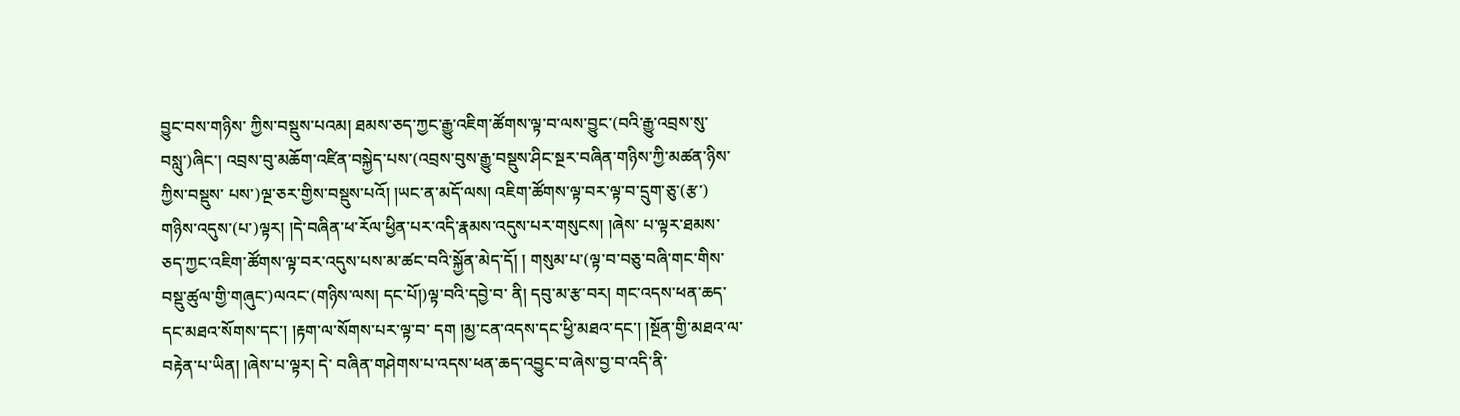བྱུང་བས་གཉིས་ ཀྱིས་བསྡུས་པའམ། ཐམས་ཅད་ཀྱང་རྒྱུ་འཇིག་ཚོགས་ལྟ་བ་ལས་བྱུང་(བའི་རྒྱུ་འབྲས་སུ་བསླུ་)ཞིང་། འབྲས་བུ་མཆོག་འཛིན་བསྐྱེད་པས་(འབྲས་བུས་རྒྱུ་བསྡུས་ཤིང་སྔར་བཞིན་གཉིས་ཀྱི་མཚན་ཉིས་ཀྱིས་བསྡུས་ པས་)ལྔ་ཅར་གྱིས་བསྡུས་པའོ། །ཡང་ན་མདོ་ལས། འཇིག་ཚོགས་ལྟ་བར་ལྟ་བ་དྲུག་ཅུ་(རྩ་) གཉིས་འདུས་(པ་)ལྟར། །དེ་བཞིན་ཕ་རོལ་ཕྱིན་པར་འདི་རྣམས་འདུས་པར་གསུངས། །ཞེས་ པ་ལྟར་ཐམས་ཅད་ཀྱང་འཇིག་ཚོགས་ལྟ་བར་འདུས་པས་མ་ཚང་བའི་སྐྱོན་མེད་དོ། ། གསུམ་པ་(ལྟ་བ་བཅུ་བཞི་གང་གིས་བསྡུ་ཚུལ་གྱི་གཞུང་)ལའང་(གཉིས་ལས། དང་པོ།)ལྟ་བའི་དབྱེ་བ་ ནི། དབུ་མ་རྩ་བར། གང་འདས་ཕན་ཆད་དང་མཐའ་སོགས་དང་། །རྟག་ལ་སོགས་པར་ལྟ་བ་ དག །མྱ་ངན་འདས་དང་ཕྱི་མཐའ་དང་། །སྔོན་གྱི་མཐའ་ལ་བརྟེན་པ་ཡིན། །ཞེས་པ་ལྟར། དེ་ བཞིན་གཤེགས་པ་འདས་ཕན་ཆད་འབྱུང་བ་ཞེས་བྱ་བ་འདི་ནི་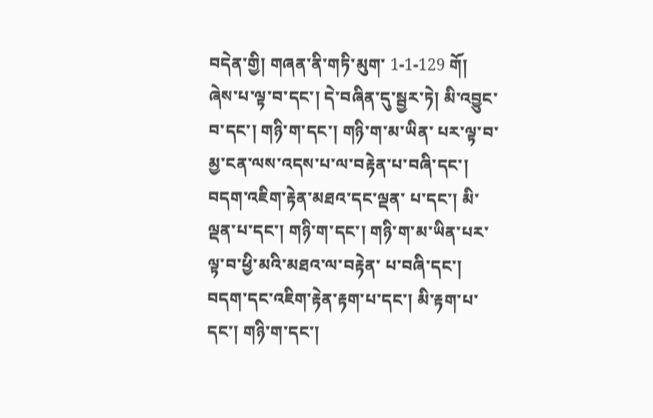བདེན་གྱི། གཞན་ནི་གཏི་མུག་ 1-1-129 གོ། ཞེས་པ་ལྟ་བ་དང་། དེ་བཞིན་དུ་སྦྱར་ཏེ། མི་འབྱུང་བ་དང་། གཉི་ག་དང་། གཉི་ག་མ་ཡིན་ པར་ལྟ་བ་མྱ་ངན་ལས་འདས་པ་ལ་བརྟེན་པ་བཞི་དང་། བདག་འཇིག་རྟེན་མཐའ་དང་ལྡན་ པ་དང་། མི་ལྡན་པ་དང་། གཉི་ག་དང་། གཉི་ག་མ་ཡིན་པར་ལྟ་བ་ཕྱི་མའི་མཐའ་ལ་བརྟེན་ པ་བཞི་དང་། བདག་དང་འཇིག་རྟེན་རྟག་པ་དང་། མི་རྟག་པ་དང་། གཉི་ག་དང་།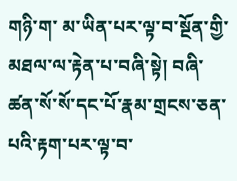གཉི་ག་ མ་ཡིན་པར་ལྟ་བ་སྔོན་གྱི་མཐལ་ལ་རྟེན་པ་བཞི་སྟེ། བཞི་ཚན་སོ་སོ་དང་པོ་རྣམ་གྲངས་ཅན་ པའི་རྟག་པར་ལྟ་བ་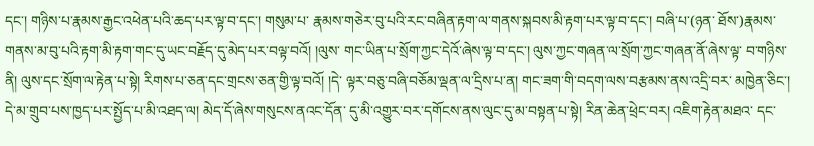དང་། གཉིས་པ་རྣམས་རྒྱང་འཕེན་པའི་ཆད་པར་ལྟ་བ་དང་། གསུམ་པ་ རྣམས་གཅེར་བུ་པའི་རང་བཞིན་རྟག་ལ་གནས་སྐབས་མི་རྟག་པར་ལྟ་བ་དང་། བཞི་པ་(ཉན་ ཐོས་)རྣམས་གནས་མ་བུ་པའི་རྟག་མི་རྟག་གང་དུ་ཡང་བརྗོད་དུ་མེད་པར་བལྟ་བའོ། །ལུས་ གང་ཡིན་པ་སྲོག་ཀྱང་དེའོ་ཞེས་ལྟ་བ་དང་། ལུས་ཀྱང་གཞན་ལ་སྲོག་ཀྱང་གཞན་ནོ་ཞེས་ལྟ་ བ་གཉིས་ནི། ལུས་དང་སྲོག་ལ་རྟེན་པ་སྟེ། རིགས་པ་ཅན་དང་གྲངས་ཅན་གྱི་ལྟ་བའོ། །དེ་ ལྟར་བཅུ་བཞི་བཅོམ་ལྡན་ལ་དྲིས་པ་ན། གང་ཟག་གི་བདག་ལས་བརྩམས་ནས་འདྲི་བར་ མཁྱེན་ཅིང་། དེ་མ་གྲུབ་པས་ཁྱད་པར་སྤྱོད་པ་མི་འཐད་ལ། མེད་དོ་ཞེས་གསུངས་ནའང་དོན་ དུ་མི་འགྱུར་བར་དགོངས་ནས་ལུང་དུ་མ་བསྟན་པ་སྟེ། རིན་ཆེན་ཕྲེང་བར། འཇིག་རྟེན་མཐའ་ དང་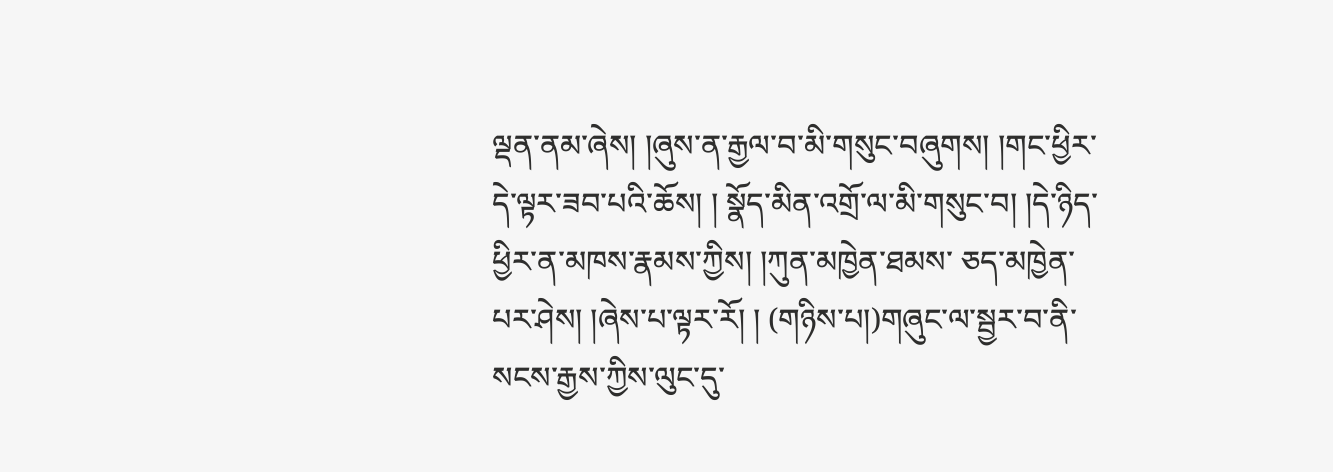ལྡན་ནམ་ཞེས། །ཞུས་ན་རྒྱལ་བ་མི་གསུང་བཞུགས། །གང་ཕྱིར་དེ་ལྟར་ཟབ་པའི་ཆོས། ། སྣོད་མིན་འགྲོ་ལ་མི་གསུང་བ། །དེ་ཉིད་ཕྱིར་ན་མཁས་རྣམས་ཀྱིས། །ཀུན་མཁྱེན་ཐམས་ ཅད་མཁྱེན་པར་ཤེས། །ཞེས་པ་ལྟར་རོ། ། (གཉིས་པ།)གཞུང་ལ་སྦྱར་བ་ནི་སངས་རྒྱས་ཀྱིས་ལུང་དུ་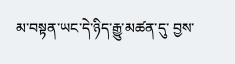མ་བསྟན་ཡང་དེ་ཉིད་རྒྱུ་མཚན་དུ་ བྱས་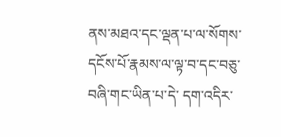ནས་མཐའ་དང་ལྡན་པ་ལ་སོགས་དངོས་པོ་རྣམས་ལ་ལྟ་བ་དང་བཅུ་བཞི་གང་ཡིན་པ་དེ་ དག་འདིར་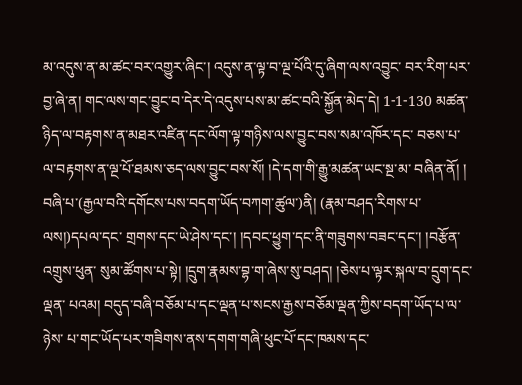མ་འདུས་ན་མ་ཚང་བར་འགྱུར་ཞིང་། འདུས་ན་ལྟ་བ་ལྔ་པོའི་དུ་ཞིག་ལས་འབྱུང་ བར་རིག་པར་བྱ་ཞེ་ན། གང་ལས་གང་བྱུང་བ་དེར་དེ་འདུས་པས་མ་ཚང་བའི་སྐྱོན་མེད་དེ། 1-1-130 མཚན་ཉིད་ལ་བརྟགས་ན་མཐར་འཛིན་དང་ལོག་ལྟ་གཉིས་ལས་བྱུང་བས་སམ་འཁོར་དང་ བཅས་པ་ལ་བརྟགས་ན་ལྔ་པོ་ཐམས་ཅད་ལས་བྱུང་བས་སོ། །དེ་དག་གི་རྒྱུ་མཚན་ཡང་སྔ་མ་ བཞིན་ནོ། ། བཞི་པ་(རྒྱལ་བའི་དགོངས་པས་བདག་ཡོད་བཀག་ཚུལ་)ནི། (རྣམ་བཤད་རིགས་པ་ལས།)དཔལ་དང་ གྲགས་དང་ཡེ་ཤེས་དང་། །དབང་ཕྱུག་དང་ནི་གཟུགས་བཟང་དང་། །བརྩོན་འགྲུས་ཕུན་ སུམ་ཚོགས་པ་སྟེ། །དྲུག་རྣམས་བྷ་ག་ཞེས་སུ་བཤད། །ཅེས་པ་ལྟར་སྐལ་བ་དྲུག་དང་ལྡན་ པའམ། བདུད་བཞི་བཅོམ་པ་དང་ལྡན་པ་སངས་རྒྱས་བཅོམ་ལྡན་ཀྱིས་བདག་ཡོད་པ་ལ་ཉེས་ པ་གང་ཡོད་པར་གཟིགས་ནས་དགག་གཞི་ཕུང་པོ་དང་ཁམས་དང་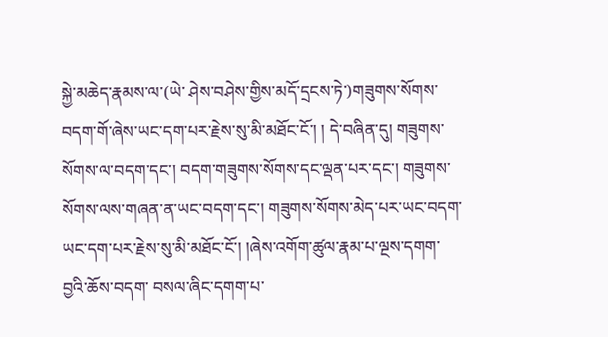སྐྱེ་མཆེད་རྣམས་ལ་(ཡེ་ ཤེས་བཤེས་གྱིས་མདོ་དྲངས་ཏེ་)གཟུགས་སོགས་བདག་གོ་ཞེས་ཡང་དག་པར་རྗེས་སུ་མི་མཐོང་ངོ་། ། དེ་བཞིན་དུ། གཟུགས་སོགས་ལ་བདག་དང་། བདག་གཟུགས་སོགས་དང་ལྡན་པར་དང་། གཟུགས་སོགས་ལས་གཞན་ན་ཡང་བདག་དང་། གཟུགས་སོགས་མེད་པར་ཡང་བདག་ ཡང་དག་པར་རྗེས་སུ་མི་མཐོང་ངོ་། །ཞེས་འགོག་ཚུལ་རྣམ་པ་ལྔས་དགག་བྱའི་ཆོས་བདག་ བསལ་ཞིང་དགག་པ་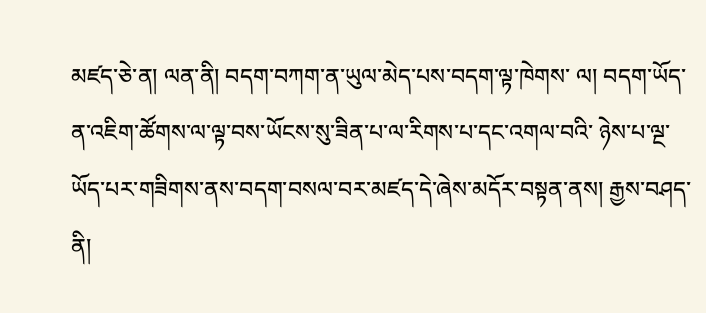མཛད་ཅེ་ན། ལན་ནི། བདག་བཀག་ན་ཡུལ་མེད་པས་བདག་ལྟ་ཁེགས་ ལ། བདག་ཡོད་ན་འཇིག་ཚོགས་ལ་ལྟ་བས་ཡོངས་སུ་ཟིན་པ་ལ་རིགས་པ་དང་འགལ་བའི་ ཉེས་པ་ལྔ་ཡོད་པར་གཟིགས་ནས་བདག་བསལ་བར་མཛད་དེ་ཞེས་མདོར་བསྟན་ནས། རྒྱས་བཤད་ནི།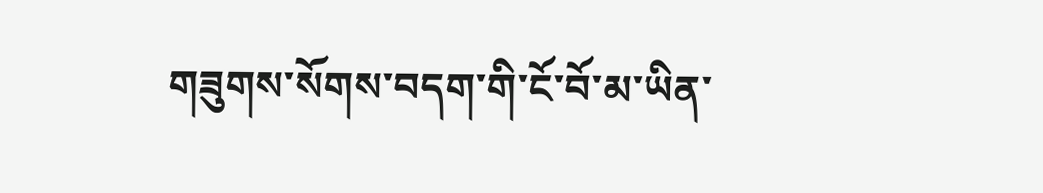གཟུགས་སོགས་བདག་གི་ངོ་བོ་མ་ཡིན་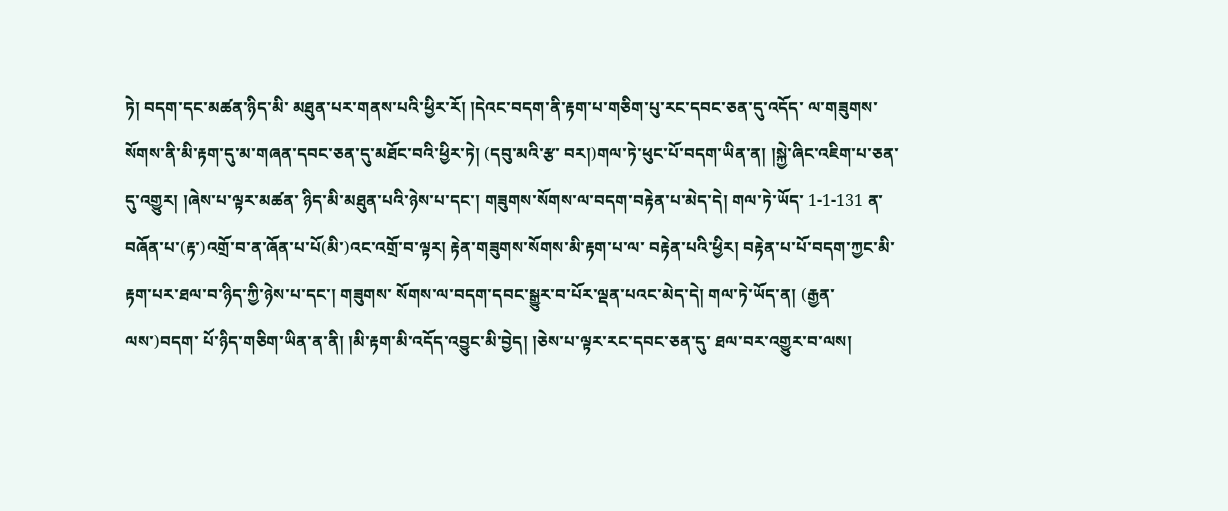ཏེ། བདག་དང་མཚན་ཉིད་མི་ མཐུན་པར་གནས་པའི་ཕྱིར་རོ། །དེའང་བདག་ནི་རྟག་པ་གཅིག་པུ་རང་དབང་ཅན་དུ་འདོད་ ལ་གཟུགས་སོགས་ནི་མི་རྟག་དུ་མ་གཞན་དབང་ཅན་དུ་མཐོང་བའི་ཕྱིར་ཏེ། (དབུ་མའི་རྩ་ བར།)གལ་ཏེ་ཕུང་པོ་བདག་ཡིན་ན། །སྐྱེ་ཞིང་འཇིག་པ་ཅན་དུ་འགྱུར། །ཞེས་པ་ལྟར་མཚན་ ཉིད་མི་མཐུན་པའི་ཉེས་པ་དང་། གཟུགས་སོགས་ལ་བདག་བརྟེན་པ་མེད་དེ། གལ་ཏེ་ཡོད་ 1-1-131 ན་བཞོན་པ་(རྟ་)འགྲོ་བ་ན་ཞོན་པ་པོ(མི་)འང་འགྲོ་བ་ལྟར། རྟེན་གཟུགས་སོགས་མི་རྟག་པ་ལ་ བརྟེན་པའི་ཕྱིར། བརྟེན་པ་པོ་བདག་ཀྱང་མི་རྟག་པར་ཐལ་བ་ཉིད་ཀྱི་ཉེས་པ་དང་། གཟུགས་ སོགས་ལ་བདག་དབང་སྒྱུར་བ་པོར་ལྡན་པའང་མེད་དེ། གལ་ཏེ་ཡོད་ན། (རྒྱན་ལས་)བདག་ པོ་ཉིད་གཅིག་ཡིན་ན་ནི། །མི་རྟག་མི་འདོད་འབྱུང་མི་བྱེད། །ཅེས་པ་ལྟར་རང་དབང་ཅན་དུ་ ཐལ་བར་འགྱུར་བ་ལས།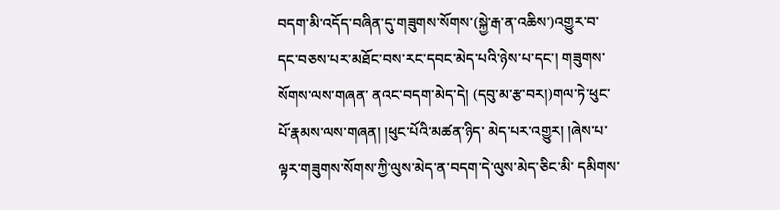བདག་མི་འདོད་བཞིན་དུ་གཟུགས་སོགས་(སྐྱེ་རྒ་ན་འཆིས་)འགྱུར་བ་ དང་བཅས་པར་མཐོང་བས་རང་དབང་མེད་པའི་ཉེས་པ་དང་། གཟུགས་སོགས་ལས་གཞན་ ནའང་བདག་མེད་དེ། (དབུ་མ་རྩ་བར།)གལ་ཏེ་ཕུང་པོ་རྣམས་ལས་གཞན། །ཕུང་པོའི་མཚན་ཉིད་ མེད་པར་འགྱུར། །ཞེས་པ་ལྟར་གཟུགས་སོགས་ཀྱི་ལུས་མེད་ན་བདག་དེ་ལུས་མེད་ཅིང་མི་ དམིགས་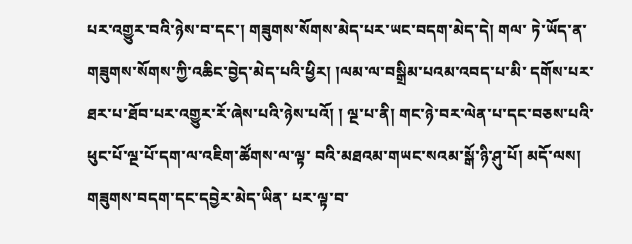པར་འགྱུར་བའི་ཉེས་བ་དང་། གཟུགས་སོགས་མེད་པར་ཡང་བདག་མེད་དེ། གལ་ ཏེ་ཡོད་ན་གཟུགས་སོགས་ཀྱི་འཆིང་བྱེད་མེད་པའི་ཕྱིར། །ལམ་ལ་བསྒྲིམ་པའམ་འབད་པ་མི་ དགོས་པར་ཐར་པ་ཐོབ་པར་འགྱུར་རོ་ཞེས་པའི་ཉེས་པའོ། ། ལྔ་པ་ནི། གང་ཉེ་བར་ལེན་པ་དང་བཅས་པའི་ཕུང་པོ་ལྔ་པོ་དག་ལ་འཇིག་ཚོགས་ལ་ལྟ་ བའི་མཐའམ་གཡང་སའམ་སྒོ་ཉི་ཤུ་པོ། མདོ་ལས། གཟུགས་བདག་དང་དབྱེར་མེད་ཡིན་ པར་ལྟ་བ་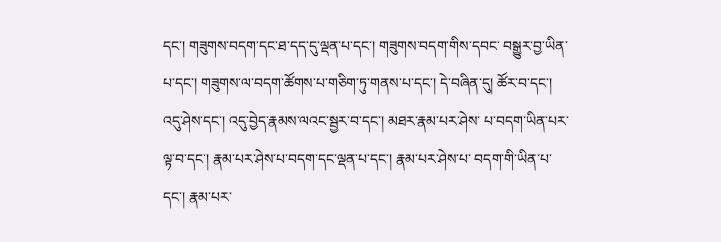དང་། གཟུགས་བདག་དང་ཐ་དད་དུ་ལྡན་པ་དང་། གཟུགས་བདག་གིས་དབང་ བསྒྱུར་བྱ་ཡིན་པ་དང་། གཟུགས་ལ་བདག་ཚོགས་པ་གཅིག་ཏུ་གནས་པ་དང་། དེ་བཞིན་དུ། ཚོར་བ་དང་། འདུ་ཤེས་དང་། འདུ་བྱེད་རྣམས་ལའང་སྦྱར་བ་དང་། མཐར་རྣམ་པར་ཤེས་ པ་བདག་ཡིན་པར་ལྟ་བ་དང་། རྣམ་པར་ཤེས་པ་བདག་དང་ལྡན་པ་དང་། རྣམ་པར་ཤེས་པ་ བདག་གི་ཡིན་པ་དང་། རྣམ་པར་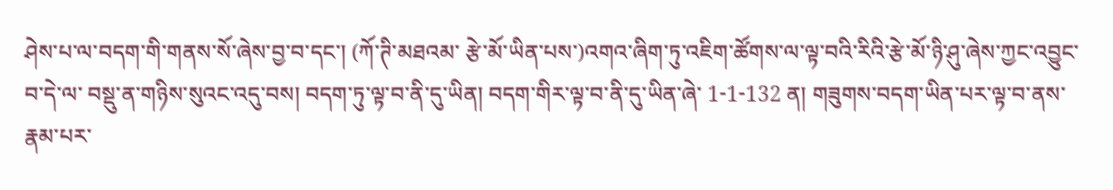ཤེས་པ་ལ་བདག་གི་གནས་སོ་ཞེས་བྱ་བ་དང་། (ཀོ་ཊི་མཐའམ་ རྩེ་མོ་ཡིན་པས་)འགའ་ཞིག་ཏུ་འཇིག་ཚོགས་ལ་ལྟ་བའི་རིའི་རྩེ་མོ་ཉི་ཤུ་ཞེས་ཀྱང་འབྱུང་བ་དེ་ལ་ བསྡུ་ན་གཉིས་སུའང་འདུ་བས། བདག་ཏུ་ལྟ་བ་ནི་དུ་ཡིན། བདག་གིར་ལྟ་བ་ནི་དུ་ཡིན་ཞེ་ 1-1-132 ན། གཟུགས་བདག་ཡིན་པར་ལྟ་བ་ནས་རྣམ་པར་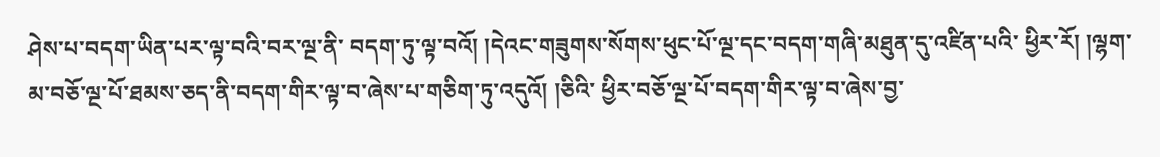ཤེས་པ་བདག་ཡིན་པར་ལྟ་བའི་བར་ལྔ་ནི་ བདག་ཏུ་ལྟ་བའོ། །དེའང་གཟུགས་སོགས་ཕུང་པོ་ལྔ་དང་བདག་གཞི་མཐུན་དུ་འཛིན་པའི་ ཕྱིར་རོ། །ལྷག་མ་བཅོ་ལྔ་པོ་ཐམས་ཅད་ནི་བདག་གིར་ལྟ་བ་ཞེས་པ་གཅིག་ཏུ་འདུའོ། །ཅིའི་ ཕྱིར་བཅོ་ལྔ་པོ་བདག་གིར་ལྟ་བ་ཞེས་བྱ་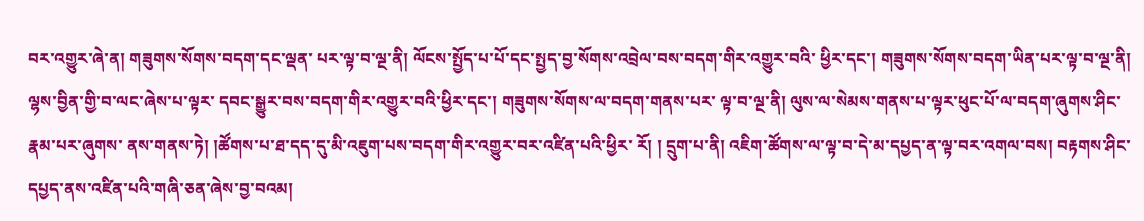བར་འགྱུར་ཞེ་ན། གཟུགས་སོགས་བདག་དང་ལྡན་ པར་ལྟ་བ་ལྔ་ནི། ལོངས་སྤྱོད་པ་པོ་དང་སྤྱད་བྱ་སོགས་འབྲེལ་བས་བདག་གིར་འགྱུར་བའི་ ཕྱིར་དང་། གཟུགས་སོགས་བདག་ཡིན་པར་ལྟ་བ་ལྔ་ནི། ལྷས་བྱིན་གྱི་བ་ལང་ཞེས་པ་ལྟར་ དབང་སྒྱུར་བས་བདག་གིར་འགྱུར་བའི་ཕྱིར་དང་། གཟུགས་སོགས་ལ་བདག་གནས་པར་ ལྟ་བ་ལྔ་ནི། ལུས་ལ་སེམས་གནས་པ་ལྟར་ཕུང་པོ་ལ་བདག་ཞུགས་ཤིང་རྣམ་པར་ཞུགས་ ནས་གནས་ཏེ། །ཚོགས་པ་ཐ་དད་དུ་མི་འཇུག་པས་བདག་གིར་འགྱུར་བར་འཛིན་པའི་ཕྱིར་ རོ། ། དྲུག་པ་ནི། འཇིག་ཚོགས་ལ་ལྟ་བ་དེ་མ་དཔྱད་ན་ལྟ་བར་འགལ་བས། བརྟགས་ཤིང་ དཔྱད་ནས་འཛིན་པའི་གཞི་ཅན་ཞེས་བྱ་བའམ།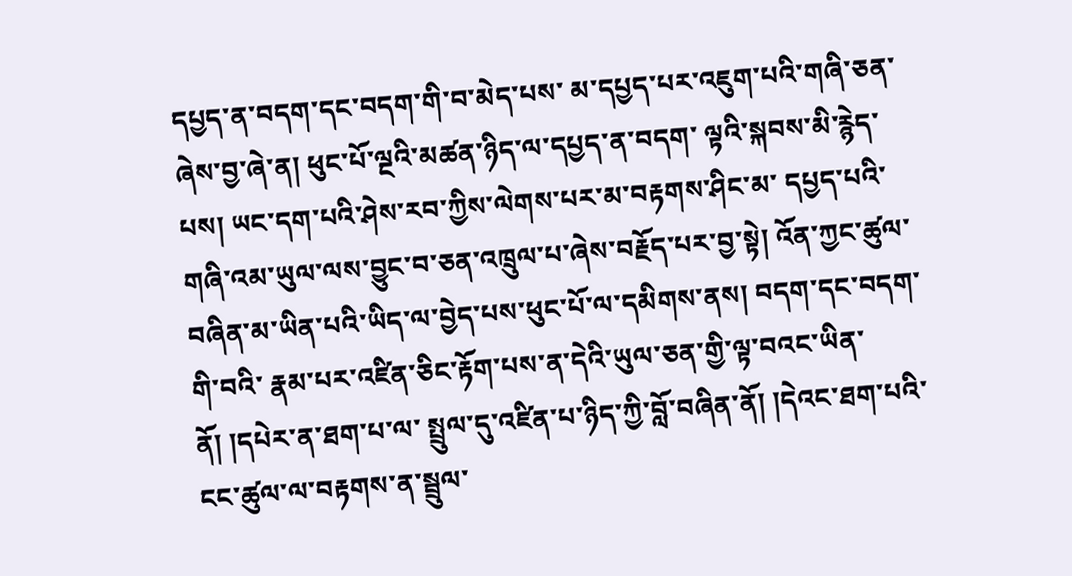དཔྱད་ན་བདག་དང་བདག་གི་བ་མེད་པས་ མ་དཔྱད་པར་འཇུག་པའི་གཞི་ཅན་ཞེས་བྱ་ཞེ་ན། ཕུང་པོ་ལྔའི་མཚན་ཉིད་ལ་དཔྱད་ན་བདག་ ལྟའི་སྐབས་མི་རྙེད་པས། ཡང་དག་པའི་ཤེས་རབ་ཀྱིས་ལེགས་པར་མ་བརྟགས་ཤིང་མ་ དཔྱད་པའི་གཞི་འམ་ཡུལ་ལས་བྱུང་བ་ཅན་འཁྲུལ་པ་ཞེས་བརྗོད་པར་བྱ་སྟེ། འོན་ཀྱང་ཚུལ་ བཞིན་མ་ཡིན་པའི་ཡིད་ལ་བྱེད་པས་ཕུང་པོ་ལ་དམིགས་ནས། བདག་དང་བདག་གི་བའི་ རྣམ་པར་འཛིན་ཅིང་རྟོག་པས་ན་དེའི་ཡུལ་ཅན་གྱི་ལྟ་བའང་ཡིན་ནོ། །དཔེར་ན་ཐག་པ་ལ་ སྤྲུལ་དུ་འཛིན་པ་ཉིད་ཀྱི་བློ་བཞིན་ནོ། །དེའང་ཐག་པའི་ངང་ཚུལ་ལ་བརྟགས་ན་སྦྲུལ་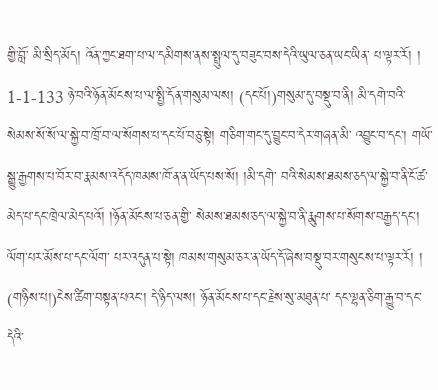གྱི་བློ་ མི་སྲིད་མོད། འོན་ཀྱང་ཐག་པ་ལ་དམིགས་ནས་སྤྲུལ་དུ་བཟུང་བས་དེའི་ཡུལ་ཅན་ཡང་ཡིན་ པ་ལྟར་རོ། ། 1-1-133 ཉེ་བའི་ཉོན་མོངས་པ་ལ་སྤྱི་དོན་གསུམ་ལས། (དང་པོ།)གསུམ་དུ་བསྡུ་བ་ནི། མི་དགེ་བའི་ སེམས་སོ་སོ་ལ་སྐྱེ་བ་ཁྲོ་བ་ལ་སོགས་པ་དང་པོ་བཅུ་སྟེ། གཅིག་གང་དུ་བྱུང་བ་དེར་གཞན་མི་ འབྱུང་བ་དང་། གཡོ་སྒྱུ་རྒྱགས་པ་བོར་བ་རྣམས་འདོད་ཁམས་ཁོ་ན་ན་ཡོད་པས་སོ། །མི་དགེ་ བའི་སེམས་ཐམས་ཅད་ལ་སྐྱེ་བ་ནི་ངོ་ཚ་མེད་པ་དང་ཁྲེལ་མེད་པའོ། །ཉོན་མོངས་པ་ཅན་གྱི་ སེམས་ཐམས་ཅད་ལ་སྐྱེ་བ་ནི་རྨུགས་པ་སོགས་བརྒྱད་དང་། ལོག་པར་མོས་པ་དང་ལོག་ པར་འདུན་པ་སྟེ། ཁམས་གསུམ་ཅར་ན་ཡོད་དོ་ཞེས་བསྡུ་བར་གསུངས་པ་ལྟར་རོ། ། (གཉིས་པ།)ངེས་ཚིག་བསྟན་པའང་། དེ་ཉིད་ལས། ཉོན་མོངས་པ་དང་རྗེས་སུ་མཐུན་པ་ དང་ལྷན་ཅིག་རྒྱུ་བ་དང་དེའི་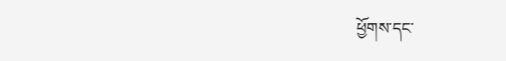ཕྱོགས་དང་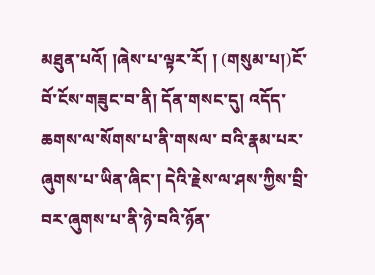མཐུན་པའོ། །ཞེས་པ་ལྟར་རོ། ། (གསུམ་པ།)ངོ་བོ་ངོས་གཟུང་བ་ནི། དོན་གསང་དུ། འདོད་ཆགས་ལ་སོགས་པ་ནི་གསལ་ བའི་རྣམ་པར་ཞུགས་པ་ཡིན་ཞིང་། དེའི་རྗེས་ལ་ཤས་ཀྱིས་བྲི་བར་ཞུགས་པ་ནི་ཉེ་བའི་ཉོན་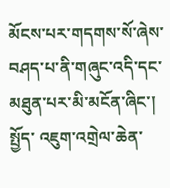མོངས་པར་གདགས་སོ་ཞེས་བཤད་པ་ནི་གཞུང་འདི་དང་མཐུན་པར་མི་མངོན་ཞིང་། སྤྱོད་ འཇུག་འགྲེལ་ཆེན་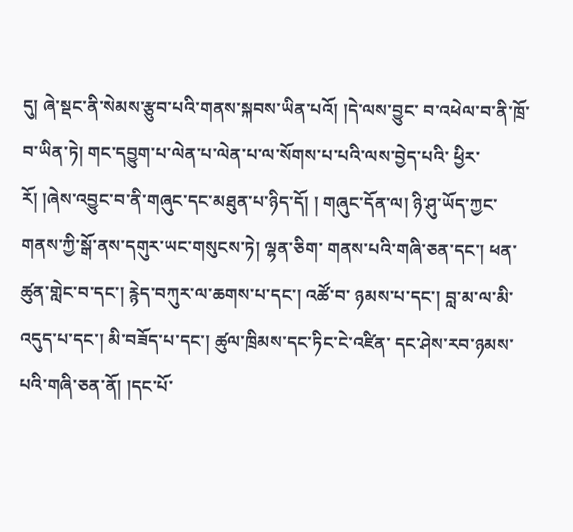དུ། ཞེ་སྡང་ནི་སེམས་རྩུབ་པའི་གནས་སྐབས་ཡིན་པའོ། །དེ་ལས་བྱུང་ བ་འཕེལ་བ་ནི་ཁྲོ་བ་ཡིན་ཏེ། གང་དབྱུག་པ་ལེན་པ་ལེན་པ་ལ་སོགས་པ་པའི་ལས་བྱེད་པའི་ ཕྱིར་རོ། །ཞེས་འབྱུང་བ་ནི་གཞུང་དང་མཐུན་པ་ཉིད་དོ། ། གཞུང་དོན་ལ། ཉི་ཤུ་ཡོད་ཀྱང་གནས་ཀྱི་སྒོ་ནས་དགུར་ཡང་གསུངས་ཏེ། ལྷན་ཅིག་ གནས་པའི་གཞི་ཅན་དང་། ཕན་ཚུན་གླེང་བ་དང་། རྙེད་བཀུར་ལ་ཆགས་པ་དང་། འཚོ་བ་ ཉམས་པ་དང་། བླ་མ་ལ་མི་འདུད་པ་དང་། མི་བཟོད་པ་དང་། ཚུལ་ཁྲིམས་དང་ཏིང་ངེ་འཛིན་ དང་ཤེས་རབ་ཉམས་པའི་གཞི་ཅན་ནོ། །དང་པོ་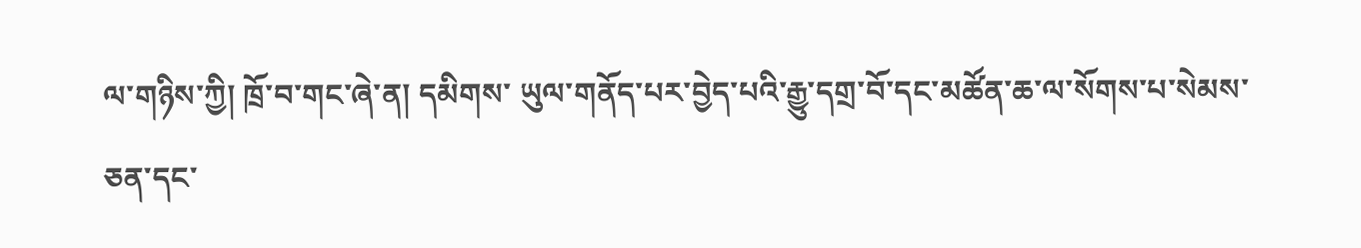ལ་གཉིས་ཀྱི། ཁྲོ་བ་གང་ཞེ་ན། དམིགས་ ཡུལ་གནོད་པར་བྱེད་པའི་རྒྱུ་དགྲ་བོ་དང་མཚོན་ཆ་ལ་སོགས་པ་སེམས་ཅན་དང་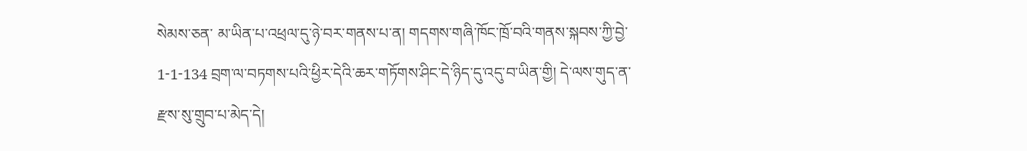སེམས་ཅན་ མ་ཡིན་པ་འཕྲལ་དུ་ཉེ་བར་གནས་པ་ན། གདགས་གཞི་ཁོང་ཁྲོ་བའི་གནས་སྐབས་ཀྱི་བྱེ་ 1-1-134 བྲག་ལ་བཏགས་པའི་ཕྱིར་དེའི་ཆར་གཏོགས་ཤིང་དེ་ཉིད་དུ་འདུ་བ་ཡིན་གྱི། དེ་ལས་གུད་ན་ རྫས་སུ་གྲུབ་པ་མེད་དེ།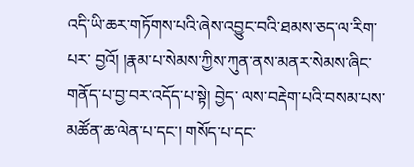འདི་ཡི་ཆར་གཏོགས་པའི་ཞེས་འབྱུང་བའི་ཐམས་ཅད་ལ་རིག་པར་ བྱའོ། །རྣམ་པ་སེམས་ཀྱིས་ཀུན་ནས་མནར་སེམས་ཞིང་གནོད་པ་བྱ་བར་འདོད་པ་སྟེ། བྱེད་ ལས་བརྡེག་པའི་བསམ་པས་མཚོན་ཆ་ལེན་པ་དང་། གསོད་པ་དང་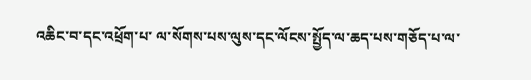འཆིང་བ་དང་འཕྲོག་པ་ ལ་སོགས་པས་ལུས་དང་ལོངས་སྤྱོད་ལ་ཆད་པས་གཅོད་པ་ལ་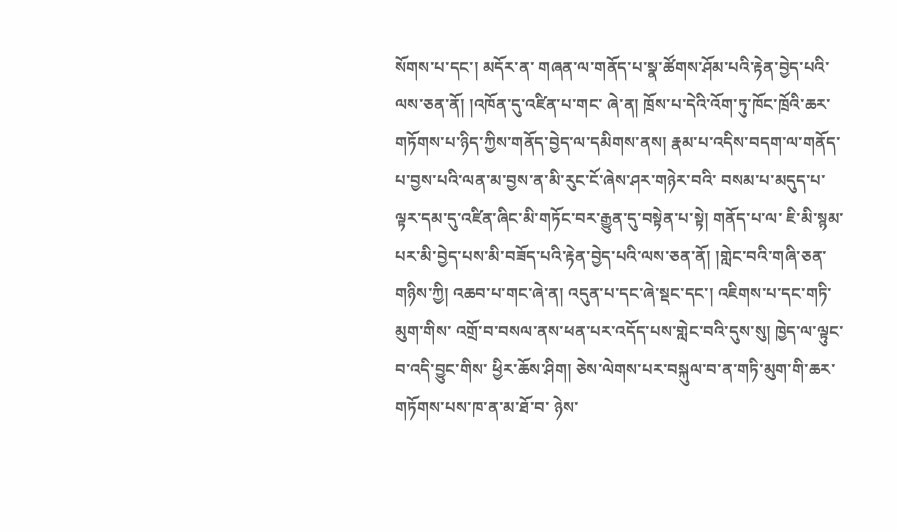སོགས་པ་དང་། མདོར་ན་ གཞན་ལ་གནོད་པ་སྣ་ཚོགས་ཤོམ་པའི་རྟེན་བྱེད་པའི་ལས་ཅན་ནོ། །འཁོན་དུ་འཛིན་པ་གང་ ཞེ་ན། ཁྲོས་པ་དེའི་འོག་ཏུ་ཁོང་ཁྲོའི་ཆར་གཏོགས་པ་ཉིད་ཀྱིས་གནོད་བྱེད་ལ་དམིགས་ནས། རྣམ་པ་འདིས་བདག་ལ་གནོད་པ་བྱས་པའི་ལན་མ་བྱས་ན་མི་རུང་ངོ་ཞེས་ཤར་གཉེར་བའི་ བསམ་པ་མདུད་པ་ལྟར་དམ་དུ་འཛིན་ཞིང་མི་གཏོང་བར་རྒྱུན་དུ་བསྟེན་པ་སྟེ། གནོད་པ་ལ་ ཇི་མི་སྙམ་པར་མི་བྱེད་པས་མི་བཟོད་པའི་རྟེན་བྱེད་པའི་ལས་ཅན་ནོ། །གླེང་བའི་གཞི་ཅན་ གཉིས་ཀྱི། འཆབ་པ་གང་ཞེ་ན། འདུན་པ་དང་ཞེ་སྡང་དང་། འཇིགས་པ་དང་གཏི་མུག་གིས་ འགྲོ་བ་བསལ་ནས་ཕན་པར་འདོད་པས་གླེང་བའི་དུས་སུ། ཁྱེད་ལ་ལྟུང་བ་འདི་བྱུང་གིས་ ཕྱིར་ཆོས་ཤིག། ཅེས་ལེགས་པར་བསྐུལ་བ་ན་གཏི་མུག་གི་ཆར་གཏོགས་པས་ཁ་ན་མ་ཐོ་བ་ ཉེས་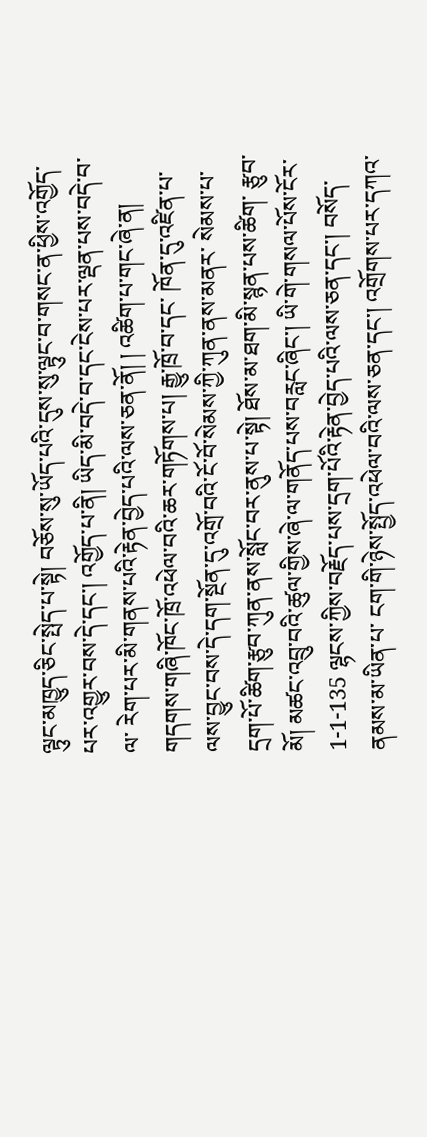ལྟུང་མཁྱུད་ཅིང་སྤེད་པ་སྟེ། བཅོས་སུ་ཡོད་པའི་དུས་སུ་ལྟུང་བ་གསང་ན་ཕྱིས་འགྱོད་ པར་འགྱུར་བས་དེ་དང་། འགྱོད་པ་ནི། ཡིད་མི་བདེ་བ་དང་ངེས་པར་ལྡན་པས་བདེ་བ་ལ་ རེག་པར་མི་གནས་པའི་རྟེན་བྱེད་པའི་ལས་ཅན་ནོ། ། འཚིག་པ་གང་ཞེ་ན། གདགས་གཞི་ཁོང་ཁྲོ་འཕེལ་བའི་ཆར་གཏོགས་པ། རྒྱུ་ཁྲོ་བ་དང་ ཁོན་དུ་འཛིན་པ་ལས་བྱུང་བས་དེ་དག་སྔོན་དུ་འགྲོ་བའི་ངོ་བོ་སེམས་ཀྱི་ཀུན་ནས་མནར་ སེམས་པ་དྲག་པོ་ཚིག་རྩུབ་ཀུན་ནས་སློང་བར་ནུས་པ་སྟེ། ཐོས་མ་ཐག་མི་སྙན་པས་ཚིག་ རྩུབ་མོ། མཚང་འབྲུ་བའི་ཚུལ་གྱིས་ཞེ་ལ་གནོད་པས་བརླང་ཞིང་། ཡི་གེ་གསལ་པོས་ངོར་ 1-1-135 ལྷངས་ཀྱིས་བརྗོད་པས་དྲག་པོའི་རྟེན་བྱེད་པའི་ལས་ཅན་དང་། བསོད་ནམས་མ་ཡིན་པ་ ངག་གི་ཉེས་སྤྱོད་འཕེལ་བའི་ལས་ཅན་དང་། འགྲོགས་པར་དཀའ་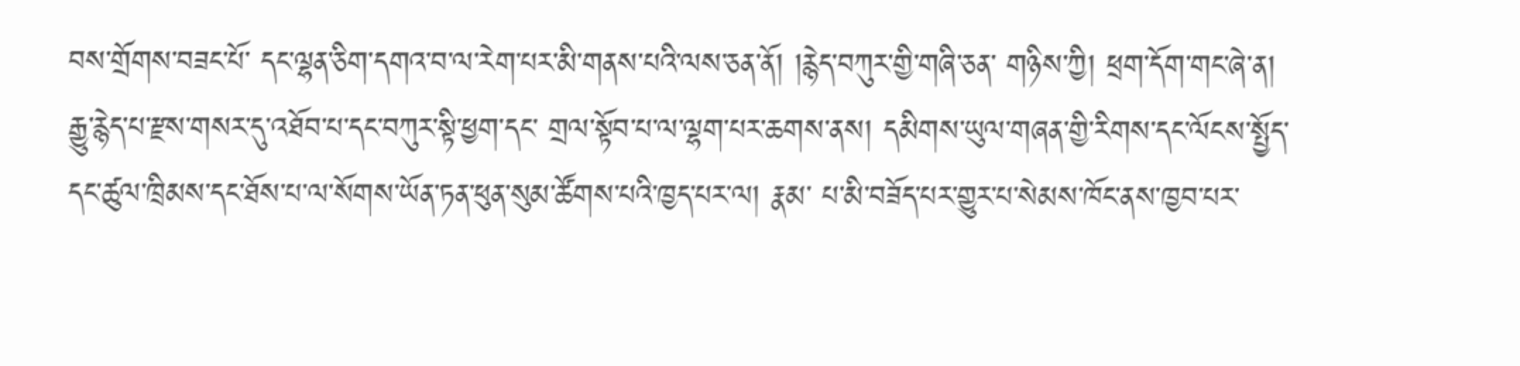བས་གྲོགས་བཟང་པོ་ དང་ལྷན་ཅིག་དགའ་བ་ལ་རེག་པར་མི་གནས་པའི་ལས་ཅན་ནོ། །རྙེད་བཀུར་གྱི་གཞི་ཅན་ གཉིས་ཀྱི། ཕྲག་དོག་གང་ཞེ་ན། རྒྱུ་རྙེད་པ་རྫས་གསར་དུ་འཐོབ་པ་དང་བཀུར་སྟི་ཕྱག་དང་ གྲལ་སྟོབ་པ་ལ་ལྷག་པར་ཆགས་ནས། དམིགས་ཡུལ་གཞན་གྱི་རིགས་དང་ལོངས་སྤྱོད་ དང་ཚུལ་ཁྲིམས་དང་ཐོས་པ་ལ་སོགས་ཡོན་ཏན་ཕུན་སུམ་ཚོགས་པའི་ཁྱད་པར་ལ། རྣམ་ པ་མི་བཟོད་པར་གྱུར་པ་སེམས་ཁོང་ནས་ཁྱབ་པར་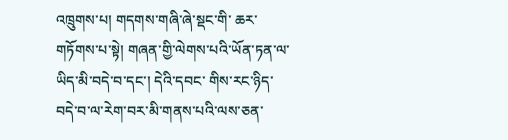འཁྲུགས་པ། གདགས་གཞི་ཞེ་སྡང་གི་ ཆར་གཏོགས་པ་སྟེ། གཞན་གྱི་ལེགས་པའི་ཡོན་ཏན་ལ་ཡིད་མི་བདེ་བ་དང་། དེའི་དབང་ གིས་རང་ཉིད་བདེ་བ་ལ་རེག་བར་མི་གནས་པའི་ལས་ཅན་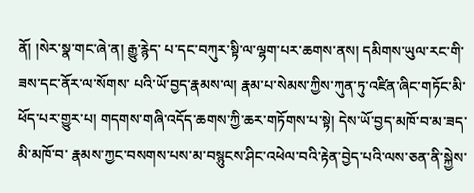ནོ། །སེར་སྣ་གང་ཞེ་ན། རྒྱུ་རྙེད་ པ་དང་བཀུར་སྟི་ལ་ལྷག་པར་ཆགས་ནས། དམིགས་ཡུལ་རང་གི་ཟས་དང་ནོར་ལ་སོགས་ པའི་ཡོ་བྱད་རྣམས་ལ། རྣམ་པ་སེམས་ཀྱིས་ཀུན་ཏུ་འཛིན་ཞིང་གཏོང་མི་ཕོད་པར་གྱུར་པ། གདགས་གཞི་འདོད་ཆགས་ཀྱི་ཆར་གཏོགས་པ་སྟེ། དེས་ཡོ་བྱད་མཁོ་བ་མ་ཟད་མི་མཁོ་བ་ རྣམས་ཀྱང་བསགས་པས་མ་བསྙུངས་ཤིང་འཕེལ་བའི་རྟེན་བྱེད་པའི་ལས་ཅན་ནི་སྐྱེས་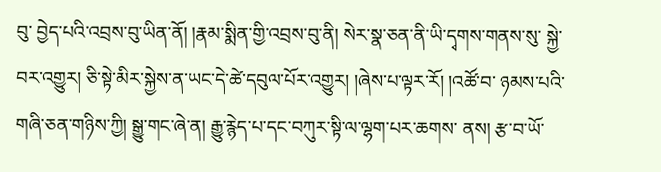བུ་ བྱེད་པའི་འབྲས་བུ་ཡིན་ནོ། །རྣམ་སྨིན་གྱི་འབྲས་བུ་ནི། སེར་སྣ་ཅན་ནི་ཡི་དྭགས་གནས་སུ་ སྐྱེ་བར་འགྱུར། ཅི་སྟེ་མིར་སྐྱེས་ན་ཡང་དེ་ཚེ་དབུལ་པོར་འགྱུར། །ཞེས་པ་ལྟར་རོ། །འཚོ་བ་ ཉམས་པའི་གཞི་ཅན་གཉིས་ཀྱི། སྒྱུ་གང་ཞེ་ན། རྒྱུ་རྙེད་པ་དང་བཀུར་སྟི་ལ་ལྷག་པར་ཆགས་ ནས། རྩ་བ་ཡོ་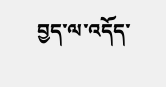བྱད་ལ་འདོད་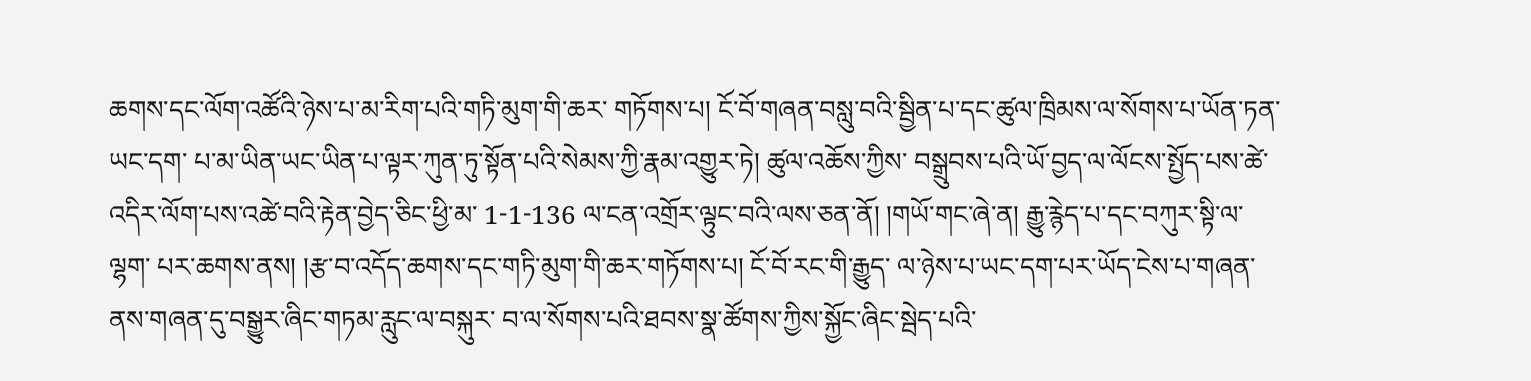ཆགས་དང་ལོག་འཚོའི་ཉེས་པ་མ་རིག་པའི་གཏི་མུག་གི་ཆར་ གཏོགས་པ། ངོ་བོ་གཞན་བསླུ་བའི་སྦྱིན་པ་དང་ཚུལ་ཁྲིམས་ལ་སོགས་པ་ཡོན་ཏན་ཡང་དག་ པ་མ་ཡིན་ཡང་ཡིན་པ་ལྟར་ཀུན་ཏུ་སྟོན་པའི་སེམས་ཀྱི་རྣམ་འགྱུར་ཏེ། ཚུལ་འཆོས་ཀྱིས་ བསྒྲུབས་པའི་ཡོ་བྱད་ལ་ལོངས་སྤྱོད་པས་ཚེ་འདིར་ལོག་པས་འཚེ་བའི་རྟེན་བྱེད་ཅིང་ཕྱི་མ་ 1-1-136 ལ་ངན་འགྲོར་ལྟུང་བའི་ལས་ཅན་ནོ། །གཡོ་གང་ཞེ་ན། རྒྱུ་རྙེད་པ་དང་བཀུར་སྟི་ལ་ལྷག་ པར་ཆགས་ནས། །རྩ་བ་འདོད་ཆགས་དང་གཏི་མུག་གི་ཆར་གཏོགས་པ། ངོ་བོ་རང་གི་རྒྱུད་ ལ་ཉེས་པ་ཡང་དག་པར་ཡོད་ངེས་པ་གཞན་ནས་གཞན་དུ་བསྒྱུར་ཞིང་གཏམ་རླུང་ལ་བསྐུར་ བ་ལ་སོགས་པའི་ཐབས་སྣ་ཚོགས་ཀྱིས་སྐྱོང་ཞིང་སྦེད་པའི་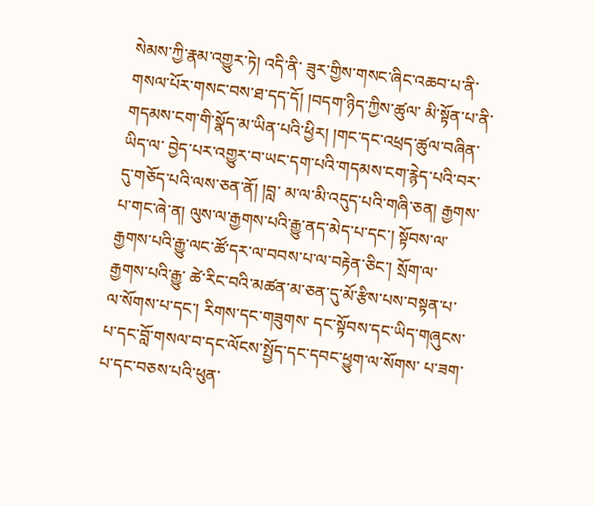སེམས་ཀྱི་རྣམ་འགྱུར་ཏེ། འདི་ནི་ ཟུར་གྱིས་གསང་ཞིང་འཆབ་པ་ནི་གསལ་པོར་གསང་བས་ཐ་དད་དོ། །བདག་ཉིད་ཀྱིས་ཚུལ་ མི་སྟོན་པ་ནི་གདམས་ངག་གི་སྣོད་མ་ཡིན་པའི་ཕྱིར། །གང་དང་འཕྲད་ཚུལ་བཞིན་ཡིད་ལ་ བྱེད་པར་འགྱུར་བ་ཡང་དག་པའི་གདམས་ངག་རྙེད་པའི་བར་དུ་གཅོད་པའི་ལས་ཅན་ནོ། །བླ་ མ་ལ་མི་འདུད་པའི་གཞི་ཅན། རྒྱགས་པ་གང་ཞེ་ན། ལུས་ལ་རྒྱགས་པའི་རྒྱུ་ནད་མེད་པ་དང་། སྟོབས་ལ་རྒྱགས་པའི་རྒྱུ་ལང་ཚོ་དར་ལ་བབས་པ་ལ་བརྟེན་ཅིང་། སྲོག་ལ་རྒྱགས་པའི་རྒྱུ་ ཚེ་རིང་བའི་མཚན་མ་ཅན་དུ་མོ་རྩིས་པས་བསྟན་པ་ལ་སོགས་པ་དང་། རིགས་དང་གཟུགས་ དང་སྟོབས་དང་ཡིད་གཞུངས་པ་དང་བློ་གསལ་བ་དང་ལོངས་སྤྱོད་དང་དབང་ཕྱུག་ལ་སོགས་ པ་ཟག་པ་དང་བཅས་པའི་ཕུན་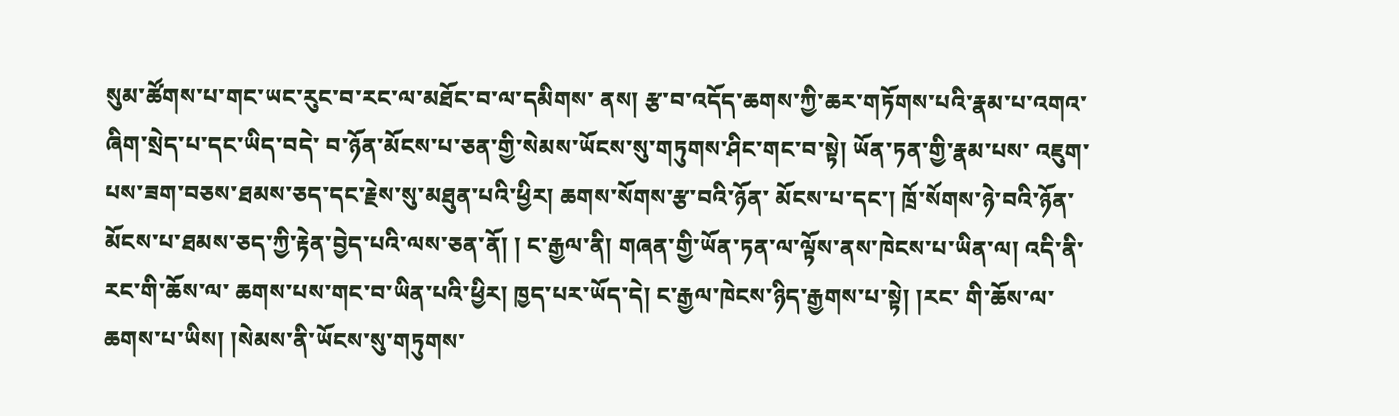སུམ་ཚོགས་པ་གང་ཡང་རུང་བ་རང་ལ་མཐོང་བ་ལ་དམིགས་ ནས། རྩ་བ་འདོད་ཆགས་ཀྱི་ཆར་གཏོགས་པའི་རྣམ་པ་འགའ་ཞིག་སྲེད་པ་དང་ཡིད་བདེ་ བ་ཉོན་མོངས་པ་ཅན་གྱི་སེམས་ཡོངས་སུ་གཏུགས་ཤིང་གང་བ་སྟེ། ཡོན་ཏན་གྱི་རྣམ་པས་ འཇུག་པས་ཟག་བཅས་ཐམས་ཅད་དང་རྗེས་སུ་མཐུན་པའི་ཕྱིར། ཆགས་སོགས་རྩ་བའི་ཉོན་ མོངས་པ་དང་། ཁྲོ་སོགས་ཉེ་བའི་ཉོན་མོངས་པ་ཐམས་ཅད་ཀྱི་རྟེན་བྱེད་པའི་ལས་ཅན་ནོ། ། ང་རྒྱལ་ནི། གཞན་གྱི་ཡོན་ཏན་ལ་ལྟོས་ནས་ཁེངས་པ་ཡིན་ལ། འདི་ནི་རང་གི་ཆོས་ལ་ ཆགས་པས་གང་བ་ཡིན་པའི་ཕྱིར། ཁྱད་པར་ཡོད་དེ། ང་རྒྱལ་ཁེངས་ཉིད་རྒྱགས་པ་སྟེ། །རང་ གི་ཆོས་ལ་ཆགས་པ་ཡིས། །སེམས་ནི་ཡོངས་སུ་གཏུགས་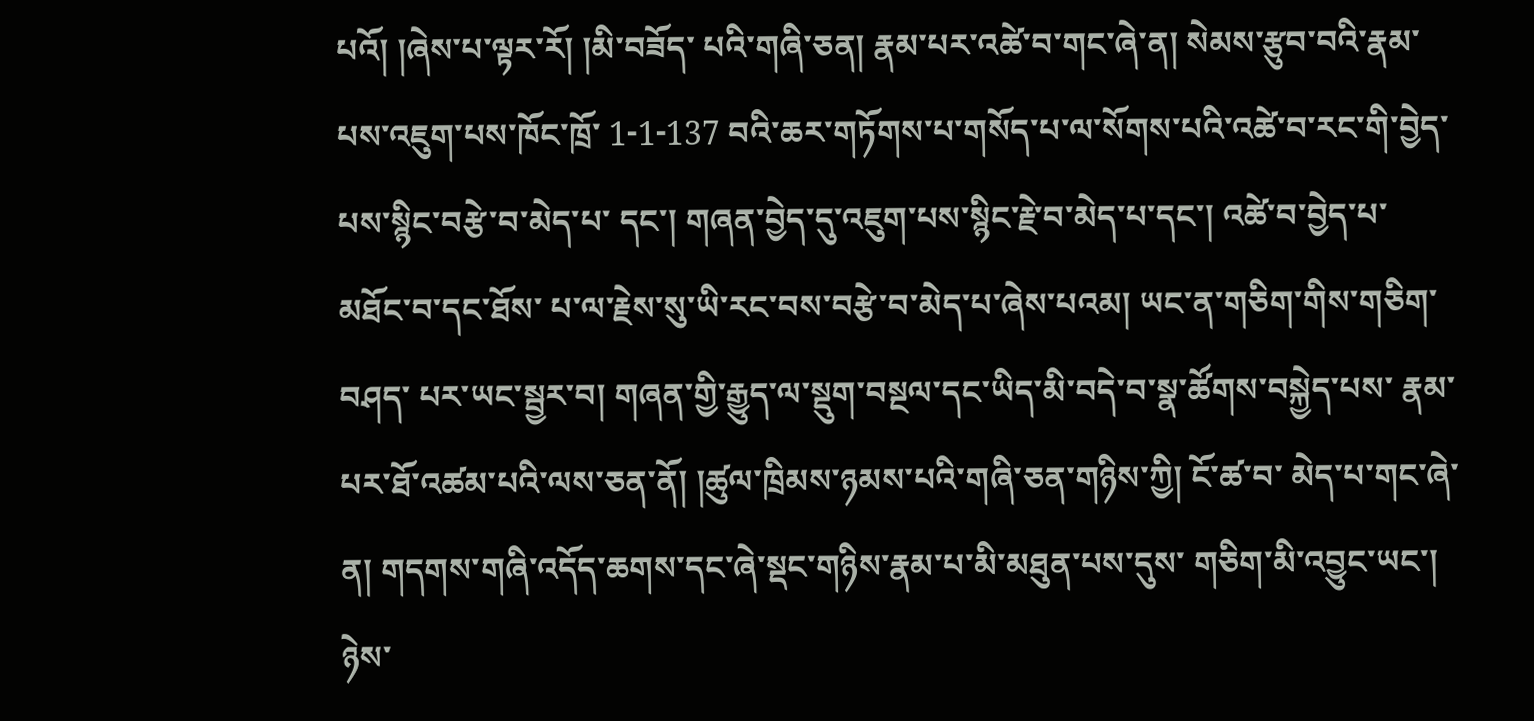པའོ། །ཞེས་པ་ལྟར་རོ། །མི་བཟོད་ པའི་གཞི་ཅན། རྣམ་པར་འཚེ་བ་གང་ཞེ་ན། སེམས་རྩུབ་བའི་རྣམ་པས་འཇུག་པས་ཁོང་ཁྲོ་ 1-1-137 བའི་ཆར་གཏོགས་པ་གསོད་པ་ལ་སོགས་པའི་འཚེ་བ་རང་གི་བྱེད་པས་སྙིང་བརྩེ་བ་མེད་པ་ དང་། གཞན་བྱེད་དུ་འཇུག་པས་སྙིང་རྗེ་བ་མེད་པ་དང་། འཚེ་བ་བྱེད་པ་མཐོང་བ་དང་ཐོས་ པ་ལ་རྗེས་སུ་ཡི་རང་བས་བརྩེ་བ་མེད་པ་ཞེས་པའམ། ཡང་ན་གཅིག་གིས་གཅིག་བཤད་ པར་ཡང་སྦྱར་བ། གཞན་གྱི་རྒྱུད་ལ་སྡུག་བསྔལ་དང་ཡིད་མི་བདེ་བ་སྣ་ཚོགས་བསྐྱེད་པས་ རྣམ་པར་ཐོ་འཚམ་པའི་ལས་ཅན་ནོ། །ཚུལ་ཁྲིམས་ཉམས་པའི་གཞི་ཅན་གཉིས་ཀྱི། ངོ་ཚ་བ་ མེད་པ་གང་ཞེ་ན། གདགས་གཞི་འདོད་ཆགས་དང་ཞེ་སྡང་གཉིས་རྣམ་པ་མི་མཐུན་པས་དུས་ གཅིག་མི་འབྱུང་ཡང་། ཉེས་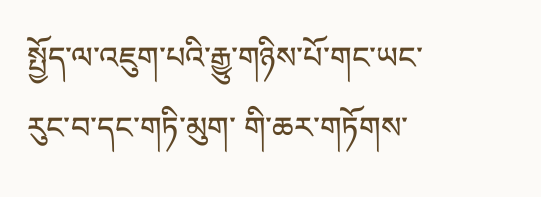སྤྱོད་ལ་འཇུག་པའི་རྒྱུ་གཉིས་པོ་གང་ཡང་རུང་བ་དང་གཏི་མུག་ གི་ཆར་གཏོགས་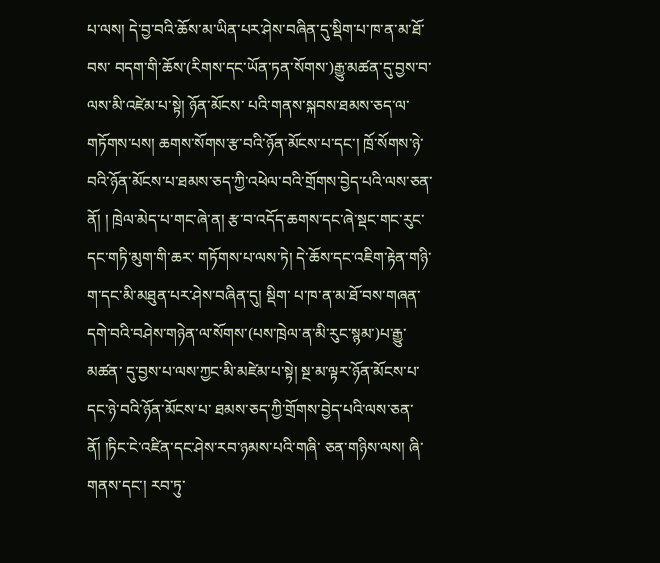པ་ལས། དེ་བྱ་བའི་ཆོས་མ་ཡིན་པར་ཤེས་བཞིན་དུ་སྡིག་པ་ཁ་ན་མ་ཐོ་བས་ བདག་གི་ཆོས་(རིགས་དང་ཡོན་ཏན་སོགས་)རྒྱུ་མཚན་དུ་བྱས་བ་ལས་མི་འཛེམ་པ་སྟེ། ཉོན་མོངས་ པའི་གནས་སྐབས་ཐམས་ཅད་ལ་གཏོགས་པས། ཆགས་སོགས་རྩ་བའི་ཉོན་མོངས་པ་དང་། ཁྲོ་སོགས་ཉེ་བའི་ཉོན་མོངས་པ་ཐམས་ཅད་ཀྱི་འཕེལ་བའི་གྲོགས་བྱེད་པའི་ལས་ཅན་ནོ། ། ཁྲེལ་མེད་པ་གང་ཞེ་ན། རྩ་བ་འདོད་ཆགས་དང་ཞེ་སྡང་གང་རུང་དང་གཏི་མུག་གི་ཆར་ གཏོགས་པ་ལས་ཏེ། དེ་ཆོས་དང་འཇིག་རྟེན་གཉི་ག་དང་མི་མཐུན་པར་ཤེས་བཞིན་དུ། སྡིག་ པ་ཁ་ན་མ་ཐོ་བས་གཞན་དགེ་བའི་བཤེས་གཉེན་ལ་སོགས་(པས་ཁྲེལ་ན་མི་རུང་སྙམ་)པ་རྒྱུ་མཚན་ དུ་བྱས་པ་ལས་ཀྱང་མི་མཛེམ་པ་སྟེ། སྔ་མ་ལྟར་ཉོན་མོངས་པ་དང་ཉེ་བའི་ཉོན་མོངས་པ་ ཐམས་ཅད་ཀྱི་གྲོགས་བྱེད་པའི་ལས་ཅན་ནོ། །ཏིང་ངེ་འཛིན་དང་ཤེས་རབ་ཉམས་པའི་གཞི་ ཅན་གཉིས་ལས། ཞི་གནས་དང་། རབ་ཏུ་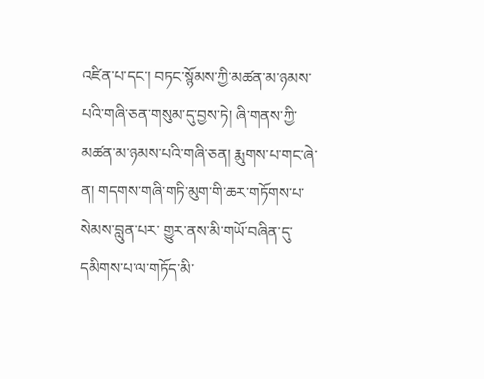འཛིན་པ་དང་། བཏང་སྙོམས་ཀྱི་མཚན་མ་ཉམས་ པའི་གཞི་ཅན་གསུམ་དུ་བྱས་ཏེ། ཞི་གནས་ཀྱི་མཚན་མ་ཉམས་པའི་གཞི་ཅན། རྨུགས་པ་གང་ཞེ་ན། གདགས་གཞི་གཏི་མུག་གི་ཆར་གཏོགས་པ་སེམས་བླུན་པར་ གྱུར་ནས་མི་གཡོ་བཞིན་དུ་དམིགས་པ་ལ་གཏོད་མི་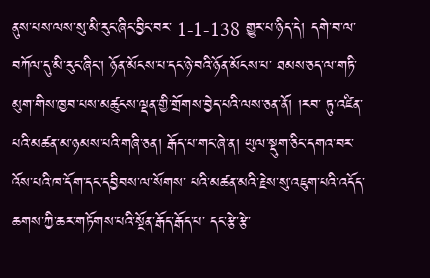ནུས་པས་ལས་སུ་མི་རུང་ཞིང་བྱིང་བར་ 1-1-138 གྱུར་པ་ཉིད་དེ། དགེ་བ་ལ་བཀོལ་དུ་མི་རུང་ཞིང་། ཉོན་མོངས་པ་དང་ཉེ་བའི་ཉོན་མོངས་པ་ ཐམས་ཅད་ལ་གཏི་མུག་གིས་ཁྱབ་པས་མཚུངས་ལྡན་གྱི་གྲོགས་བྱེད་པའི་ལས་ཅན་ནོ། །རབ་ ཏུ་འཛིན་པའི་མཚན་མ་ཉམས་པའི་གཞི་ཅན། རྒོད་པ་གང་ཞེ་ན། ཡུལ་སྡུག་ཅིང་དགའ་བར་འོས་པའི་ཁ་དོག་དང་དབྱིབས་ལ་སོགས་ པའི་མཚན་མའི་རྗེས་སུ་འཇུག་པའི་འདོད་ཆགས་ཀྱི་ཆར་གཏོགས་པའི་སྔོན་རྒོད་རྒོད་པ་ དང་རྩེ་རྩེ་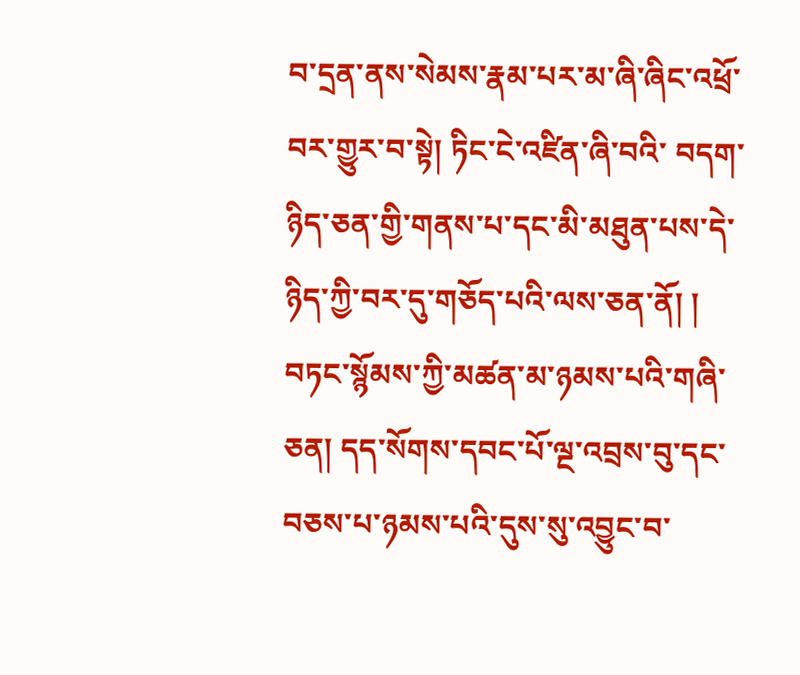བ་དྲན་ནས་སེམས་རྣམ་པར་མ་ཞི་ཞིང་འཕྲོ་བར་གྱུར་བ་སྟེ། ཏིང་ངེ་འཛིན་ཞི་བའི་ བདག་ཉིད་ཅན་གྱི་གནས་པ་དང་མི་མཐུན་པས་དེ་ཉིད་ཀྱི་བར་དུ་གཅོད་པའི་ལས་ཅན་ནོ། ། བཏང་སྙོམས་ཀྱི་མཚན་མ་ཉམས་པའི་གཞི་ཅན། དད་སོགས་དབང་པོ་ལྔ་འབྲས་བུ་དང་ བཅས་པ་ཉམས་པའི་དུས་སུ་འབྱུང་བ་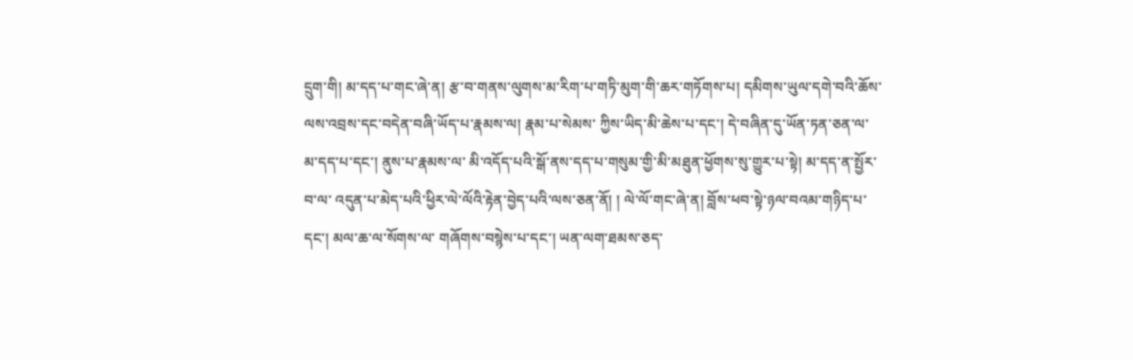དྲུག་གི། མ་དད་པ་གང་ཞེ་ན། རྩ་བ་གནས་ལུགས་མ་རིག་པ་གཏི་མུག་གི་ཆར་གཏོགས་པ། དམིགས་ཡུལ་དགེ་བའི་ཆོས་ལས་འབྲས་དང་བདེན་བཞི་ཡོད་པ་རྣམས་ལ། རྣམ་པ་སེམས་ ཀྱིས་ཡིད་མི་ཆེས་པ་དང་། དེ་བཞིན་དུ་ཡོན་ཏན་ཅན་ལ་མ་དད་པ་དང་། ནུས་པ་རྣམས་ལ་ མི་འདོད་པའི་སྒོ་ནས་དད་པ་གསུམ་གྱི་མི་མཐུན་ཕྱོགས་སུ་གྱུར་པ་སྟེ། མ་དད་ན་སྤྱོར་བ་ལ་ འདུན་པ་མེད་པའི་ཕྱིར་ལེ་ལོའི་རྟེན་བྱེད་པའི་ལས་ཅན་ནོ། ། ལེ་ལོ་གང་ཞེ་ན། བློས་ཕབ་སྟེ་ཉལ་བའམ་གཉིད་པ་དང་། མལ་ཆ་ལ་སོགས་ལ་ གཞོགས་བསྙེས་པ་དང་། ཡན་ལག་ཐམས་ཅད་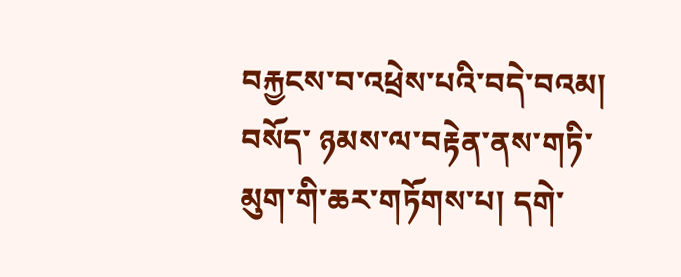བརྐྱངས་བ་འཕྲེས་པའི་བདེ་བའམ། བསོད་ ཉམས་ལ་བརྟེན་ནས་གཏི་མུག་གི་ཆར་གཏོགས་པ། དགེ་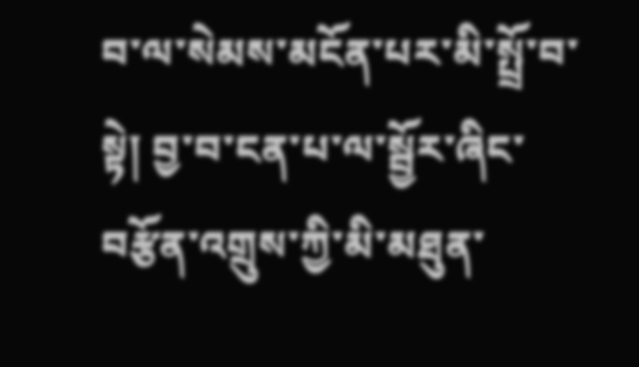བ་ལ་སེམས་མངོན་པར་མི་སྤྲོ་བ་ སྟེ། བྱ་བ་ངན་པ་ལ་སྦྱོར་ཞིང་བརྩོན་འགྲུས་ཀྱི་མི་མཐུན་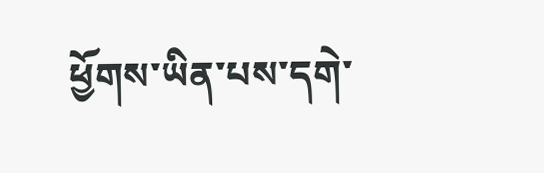ཕྱོགས་ཡིན་པས་དགེ་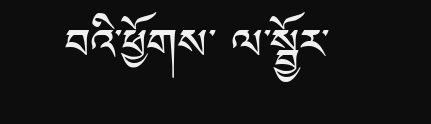བའི་ཕྱོགས་ ལ་སྦྱོར་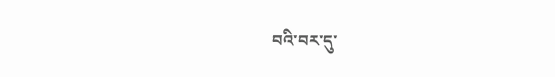བའི་བར་དུ་